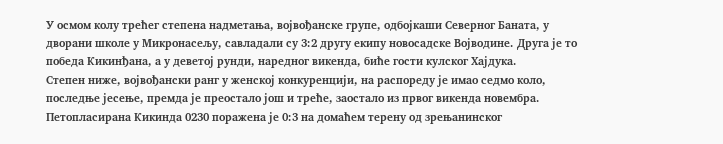У осмом колу трећег степена надметања, војвођанске групе, одбојкаши Северног Баната, у дворани школе у Микронасељу, савладали су 3:2 другу екипу новосадске Војводине. Друга је то победа Кикинђана, а у деветој рунди, наредног викенда, биће гости кулског Хајдука.
Степен ниже, војвођански ранг у женској конкуренцији, на распореду је имао седмо коло, последње јесење, премда је преостало још и треће, заостало из првог викенда новембра. Петопласирана Кикинда 0230 поражена је 0:3 на домаћем терену од зрењанинског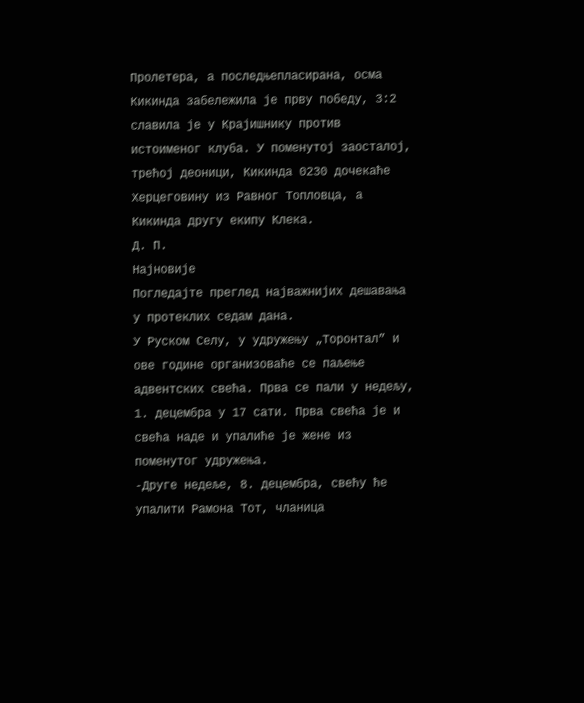Пролетера, а последњепласирана, осма Кикинда забележила је прву победу, 3:2 славила је у Крајишнику против истоименог клуба. У поменутој заосталој, трећој деоници, Кикинда 0230 дочекаће Херцеговину из Равног Топловца, а Кикинда другу екипу Клека.
Д. П.
Најновије
Погледајте преглед најважнијих дешавања у протеклих седам дана.
У Руском Селу, у удружењу „Торонтал” и ове године организоваће се паљење адвентских свећа. Прва се пали у недељу, 1. децембра у 17 сати. Прва свећа је и свећа наде и упалиће је жене из поменутог удружења.
-Друге недеље, 8. децембра, свећу ће упалити Рамона Тот, чланица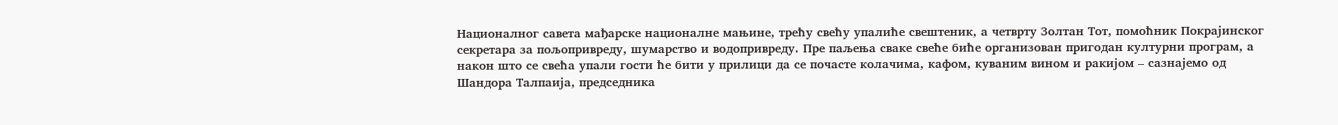Националног савета мађарске националне мањине, трећу свећу упалиће свештеник, а четврту Золтан Тот, помоћник Покрајинског секретара за пољопривреду, шумарство и водопривреду. Пре паљења сваке свеће биће организован пригодан културни програм, а након што се свећа упали гости ће бити у прилици да се почасте колачима, кафом, куваним вином и ракијом – сазнајемо од Шандора Талпаија, председника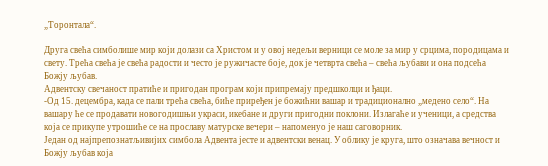„Торонтала“.

Друга свећа симболише мир који долази са Христом и у овој недељи верници се моле за мир у срцима, породицама и свету. Трећа свећа је свећа радости и често је ружичасте боје, док је четврта свећа – свећа љубави и она подсећа Божју љубав.
Адвентску свечаност пратиће и пригодан програм који припремају предшколци и ђаци.
-Од 15. децембра, када се пали трећа свећа, биће приређен је божићни вашар и традиционално „медено село“. На вашару ће се продавати новогодишњи украси, икебане и други пригодни поклони. Излагаће и ученици, а средства која се прикупе утрошиће се на прославу матурске вечери – напоменуо је наш саговорник.
Један од најпрепознатљивијих симбола Адвента јесте и адвентски венац. У облику је круга, што означава вечност и Божју љубав која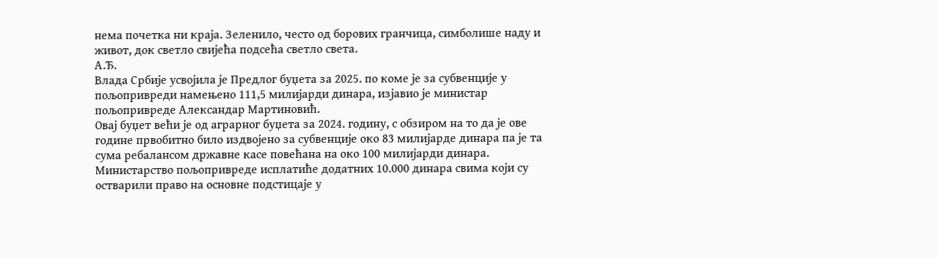нема почетка ни краја. Зеленило, често од борових гранчица, симболише наду и живот, док светло свијећа подсећа светло света.
А.Ђ.
Влада Србије усвојила је Предлог буџета за 2025. по коме је за субвенције у пољопривреди намењено 111,5 милијарди динара, изјавио је министар пољопривреде Александар Мартиновић.
Овај буџет већи је од аграрног буџета за 2024. годину, с обзиром на то да је ове године првобитно било издвојено за субвенције око 83 милијарде динара па је та сума ребалансом државне касе повећана на око 100 милијарди динара. Министарство пољопривреде исплатиће додатних 10.000 динара свима који су остварили право на основне подстицаје у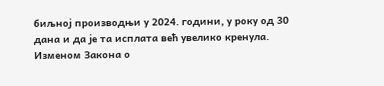биљној производњи у 2024. години, у року од 30 дана и да је та исплата већ увелико кренула.
Изменом Закона о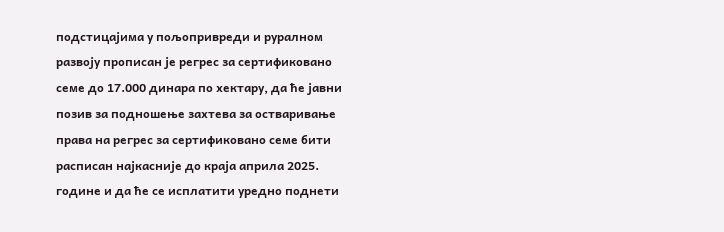подстицајима у пољопривреди и руралном развоју прописан је регрес за сертификовано семе до 17.000 динара по хектару, да ће јавни позив за подношење захтева за остваривање права на регрес за сертификовано семе бити расписан најкасније до краја априла 2025. године и да ће се исплатити уредно поднети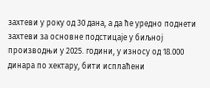захтеви у року од 30 дана, а да ће уредно поднети захтеви за основне подстицаје у биљној производњи у 2025. години, у износу од 18.000 динара по хектару, бити исплаћени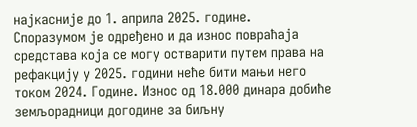најкасније до 1. априла 2025. године.
Споразумом је одређено и да износ повраћаја средстава која се могу остварити путем права на рефакцију у 2025. години неће бити мањи него током 2024. Године. Износ од 18.000 динара добиће земљорадници догодине за биљну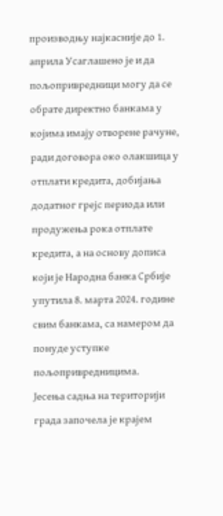производњу најкасније до 1. априла Усаглашено је и да пољопривредници могу да се обрате директно банкама у којима имају отворене рачуне, ради договора око олакшица у отплати кредита, добијања додатног грејс периода или продужења рока отплате кредита, а на основу дописа који је Народна банка Србије упутила 8. марта 2024. године свим банкама, са намером да понуде уступке пољопривредницима.
Јесења садња на територији града започела је крајем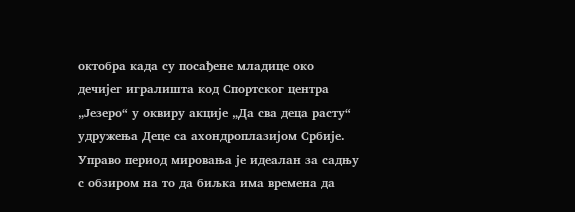октобра када су посађене младице око дечијег игралишта код Спортског центра „Језеро“ у оквиру акције „Да сва деца расту“ удружења Деце са ахондроплазијом Србије. Управо период мировања је идеалан за садњу с обзиром на то да биљка има времена да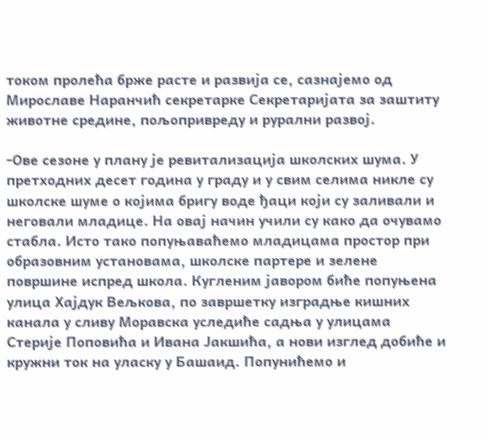током пролећа брже расте и развија се, сазнајемо од Мирославе Наранчић секретарке Секретаријата за заштиту животне средине, пољопривреду и рурални развој.

-Ове сезоне у плану је ревитализација школских шума. У претходних десет година у граду и у свим селима никле су школске шуме о којима бригу воде ђаци који су заливали и неговали младице. На овај начин учили су како да очувамо стабла. Исто тако попуњаваћемо младицама простор при образовним установама, школске партере и зелене површине испред школа. Кугленим јавором биће попуњена улица Хајдук Вељкова, по завршетку изградње кишних канала у сливу Моравска уследиће садња у улицама Стерије Поповића и Ивана Јакшића, а нови изглед добиће и кружни ток на уласку у Башаид. Попунићемо и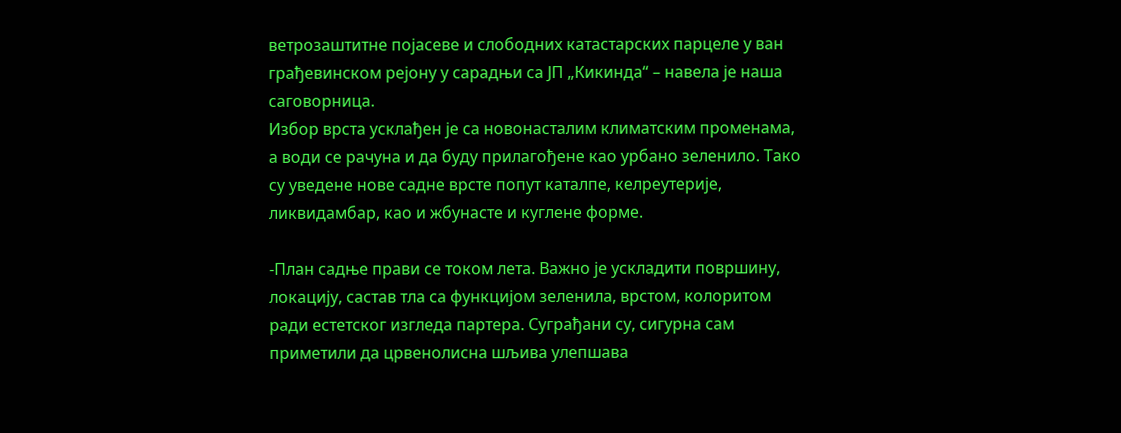ветрозаштитне појасеве и слободних катастарских парцеле у ван грађевинском рејону у сарадњи са ЈП „Кикинда“ – навела је наша саговорница.
Избор врста усклађен је са новонасталим климатским променама, а води се рачуна и да буду прилагођене као урбано зеленило. Тако су уведене нове садне врсте попут каталпе, келреутерије, ликвидамбар, као и жбунасте и куглене форме.

-План садње прави се током лета. Важно је ускладити површину, локацију, састав тла са функцијом зеленила, врстом, колоритом ради естетског изгледа партера. Суграђани су, сигурна сам приметили да црвенолисна шљива улепшава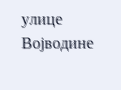улице Војводине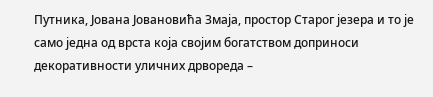Путника, Јована Јовановића Змаја, простор Старог језера и то је само једна од врста која својим богатством доприноси декоративности уличних дрвореда –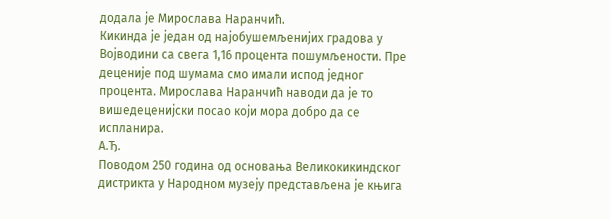додала је Мирослава Наранчић.
Кикинда је један од најобушемљенијих градова у Војводини са свега 1,16 процента пошумљености. Пре деценије под шумама смо имали испод једног процента. Мирослава Наранчић наводи да је то вишедеценијски посао који мора добро да се испланира.
А.Ђ.
Поводом 250 година од основања Великокикиндског дистрикта у Народном музеју представљена је књига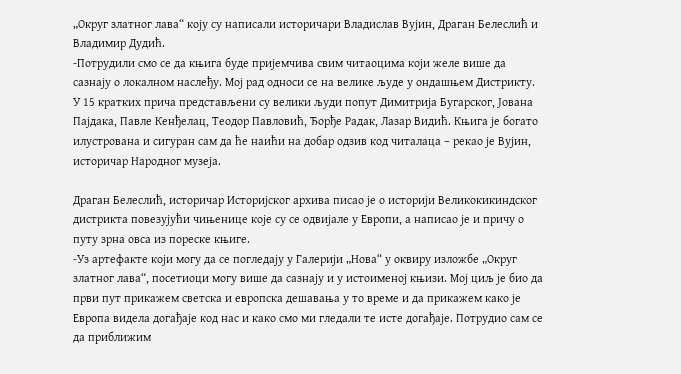„Округ златног лава“ коју су написали историчари Владислав Вујин, Драган Белеслић и Владимир Дудић.
-Потрудили смо се да књига буде пријемчива свим читаоцима који желе више да сазнају о локалном наслеђу. Мој рад односи се на велике људе у ондашњем Дистрикту. У 15 кратких прича представљени су велики људи попут Димитрија Бугарског, Јована Пајдака, Павле Кенђелац, Теодор Павловић, Ђорђе Радак, Лазар Видић. Књига је богато илустрована и сигуран сам да ће наићи на добар одзив код читалаца – рекао је Вујин, историчар Народног музеја.

Драган Белеслић, историчар Историјског архива писао је о историји Великокикиндског дистрикта повезујући чињенице које су се одвијале у Европи, а написао је и причу о путу зрна овса из пореске књиге.
-Уз артефакте који могу да се погледају у Галерији „Нова“ у оквиру изложбе „Округ златног лава“, посетиоци могу више да сазнају и у истоименој књизи. Мој циљ је био да први пут прикажем светска и европска дешавања у то време и да прикажем како је Европа видела догађаје код нас и како смо ми гледали те исте догађаје. Потрудио сам се да приближим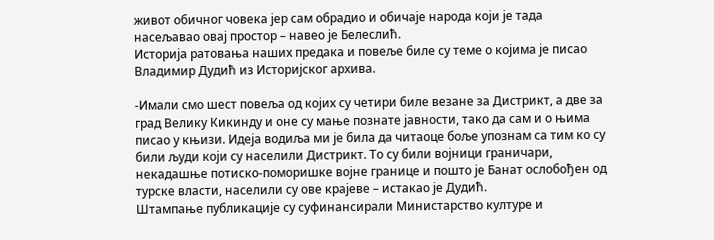живот обичног човека јер сам обрадио и обичаје народа који је тада насељавао овај простор – навео је Белеслић.
Историја ратовања наших предака и повеље биле су теме о којима је писао Владимир Дудић из Историјског архива.

-Имали смо шест повеља од којих су четири биле везане за Дистрикт, а две за град Велику Кикинду и оне су мање познате јавности, тако да сам и о њима писао у књизи. Идеја водиља ми је била да читаоце боље упознам са тим ко су били људи који су населили Дистрикт. То су били војници граничари, некадашње потиско-поморишке војне границе и пошто је Банат ослобођен од турске власти, населили су ове крајеве – истакао је Дудић.
Штампање публикације су суфинансирали Министарство културе и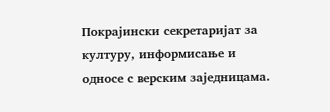Покрајински секретаријат за културу, информисање и односе с верским заједницама.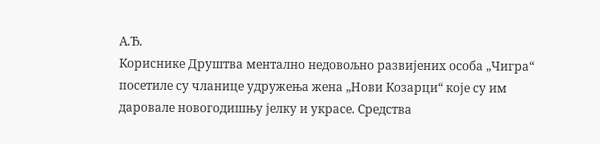А.Ђ.
Кориснике Друштва ментално недовољно развијених особа „Чигра“ посетиле су чланице удружења жена „Нови Козарци“ које су им даровале новогодишњу јелку и украсе. Средства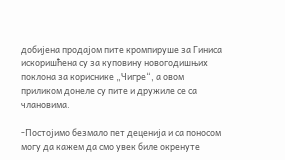добијена продајом пите кромпируше за Гиниса искоришћена су за куповину новогодишњих поклона за кориснике „Чигре“, а овом приликом донеле су пите и дружиле се са члановима.

-Постојимо безмало пет деценија и са поносом могу да кажем да смо увек биле окренуте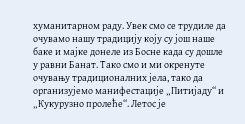хуманитарном раду. Увек смо се трудиле да очувамо нашу традицију коју су још наше баке и мајке донеле из Босне када су дошле у равни Банат. Тако смо и ми окренуте очувању традиционалних јела, тако да организујемо манифестације „Питијаду“ и „Кукурузно пролеће“. Летос је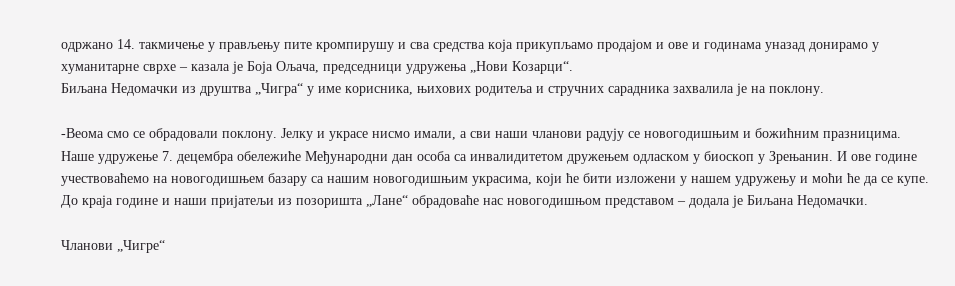одржано 14. такмичење у прављењу пите кромпирушу и сва средства која прикупљамо продајом и ове и годинама уназад донирамо у хуманитарне сврхе – казала је Боја Ољача, председници удружења „Нови Козарци“.
Биљана Недомачки из друштва „Чигра“ у име корисника, њихових родитеља и стручних сарадника захвалила је на поклону.

-Веома смо се обрадовали поклону. Јелку и украсе нисмо имали, а сви наши чланови радују се новогодишњим и божићним празницима. Наше удружење 7. децембра обележиће Међународни дан особа са инвалидитетом дружењем одласком у биоскоп у Зрењанин. И ове године учествоваћемо на новогодишњем базару са нашим новогодишњим украсима, који ће бити изложени у нашем удружењу и моћи ће да се купе. До краја године и наши пријатељи из позоришта „Лане“ обрадоваће нас новогодишњом представом – додала је Биљана Недомачки.

Чланови „Чигре“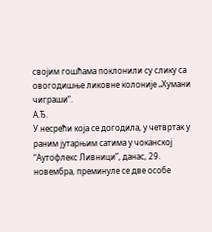својим гошћама поклонили су слику са овогодишње ликовне колоније „Хумани чиграши“.
А.Ђ.
У несрећи која се догодила, у четвртак у раним јутарњим сатима у чоканској “Аутофлекс Ливници”, данас, 29. новембра, преминуле се две особе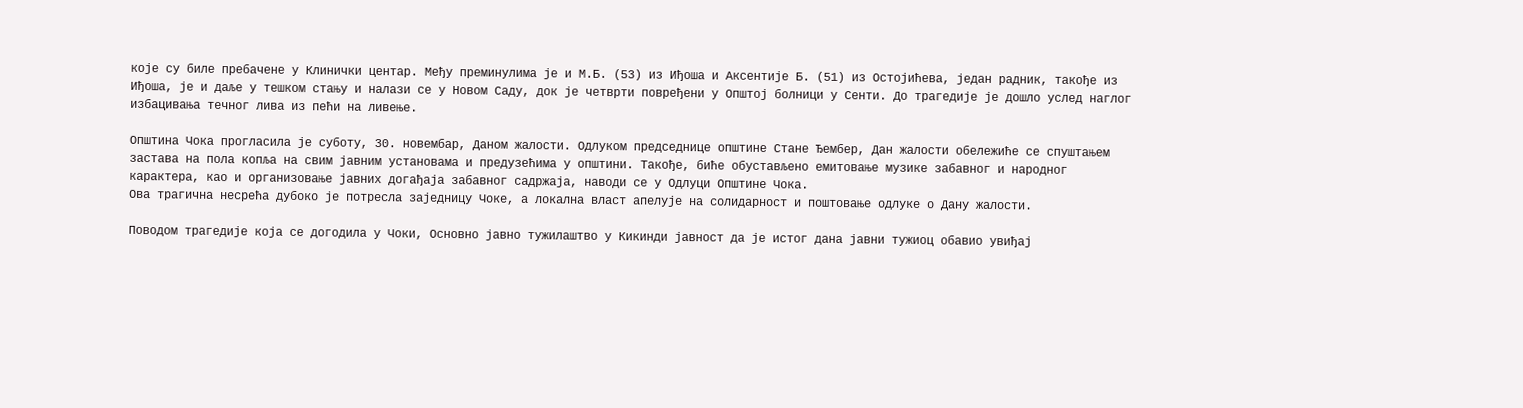које су биле пребачене у Клинички центар. Међу преминулима је и М.Б. (53) из Иђоша и Аксентије Б. (51) из Остојићева, један радник, такође из Иђоша, је и даље у тешком стању и налази се у Новом Саду, док је четврти повређени у Општој болници у Сенти. До трагедије је дошло услед наглог избацивања течног лива из пећи на ливење.

Општина Чока прогласила је суботу, 30. новембар, Даном жалости. Одлуком председнице општине Стане Ђембер, Дан жалости обележиће се спуштањем застава на пола копља на свим јавним установама и предузећима у општини. Такође, биће обустављено емитовање музике забавног и народног карактера, као и организовање јавних догађаја забавног садржаја, наводи се у Одлуци Општине Чока.
Ова трагична несрећа дубоко је потресла заједницу Чоке, а локална власт апелује на солидарност и поштовање одлуке о Дану жалости.

Поводом трагедије која се догодила у Чоки, Основно јавно тужилаштво у Кикинди јавност да је истог дана јавни тужиоц обавио увиђај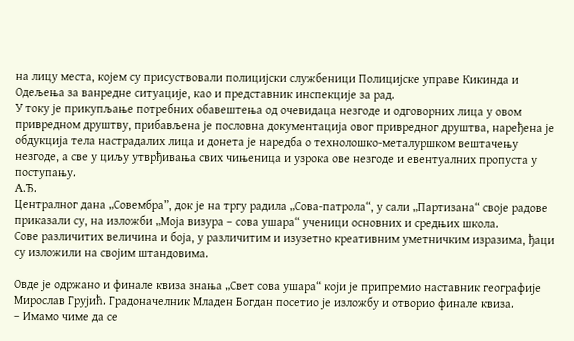на лицу места, којем су присуствовали полицијски службеници Полицијске управе Кикинда и Одељења за ванредне ситуације, као и представник инспекције за рад.
У току је прикупљање потребних обавештења од очевидаца незгоде и одговорних лица у овом привредном друштву, прибављена је пословна документација овог привредног друштва, наређена је обдукција тела настрадалих лица и донета је наредба о технолошко-металуршком вештачењу незгоде, а све у циљу утврђивања свих чињеница и узрока ове незгоде и евентуалних пропуста у поступању.
A.Ђ.
Централног дана „Совембра”, док је на тргу радила „Сова-патрола“, у сали „Партизана“ своје радове приказали су, на изложби „Моја визура – сова ушара“ ученици основних и средњих школа.
Сове различитих величина и боја, у различитим и изузетно креативним уметничким изразима, ђаци су изложили на својим штандовима.

Овде је одржано и финале квиза знања „Свет сова ушара“ који је припремио наставник географије Мирослав Грујић. Градоначелник Младен Богдан посетио је изложбу и отворио финале квиза.
– Имамо чиме да се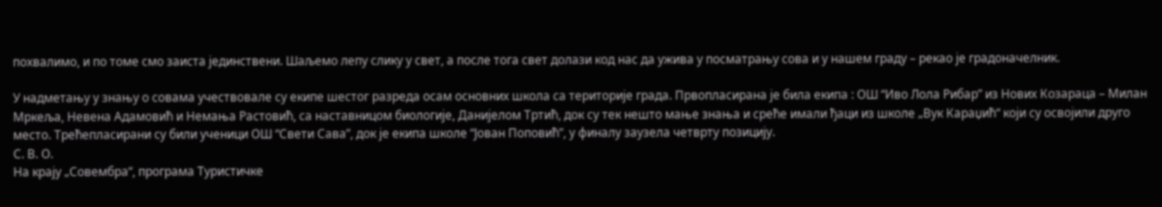похвалимо, и по томе смо заиста јединствени. Шаљемо лепу слику у свет, а после тога свет долази код нас да ужива у посматрању сова и у нашем граду – рекао је градоначелник.

У надметању у знању о совама учествовале су екипе шестог разреда осам основних школа са територије града. Првопласирана је била екипа : ОШ “Иво Лола Рибар” из Нових Козараца – Милан Мркеља, Невена Адамовић и Немања Растовић, са наставницом биологије, Данијелом Тртић, док су тек нешто мање знања и среће имали ђаци из школе „Вук Караџић“ који су освојили друго место. Трећепласирани су били ученици ОШ “Свети Сава”, док је екипа школе “Јован Поповић”, у финалу заузела четврту позицију.
С. В. О.
На крају „Совембра“, програма Туристичке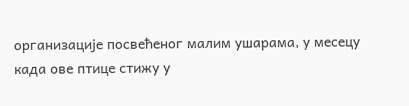организације посвећеног малим ушарама, у месецу када ове птице стижу у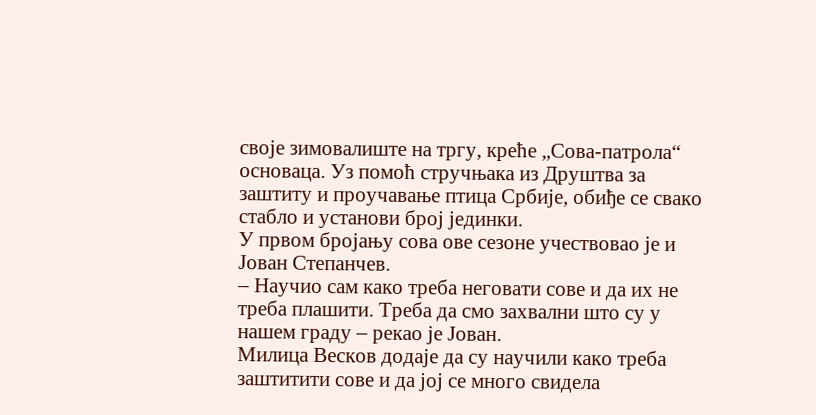своје зимовалиште на тргу, креће „Сова-патрола“ основаца. Уз помоћ стручњака из Друштва за заштиту и проучавање птица Србије, обиђе се свако стабло и установи број јединки.
У првом бројању сова ове сезоне учествовао је и Јован Степанчев.
– Научио сам како треба неговати сове и да их не треба плашити. Треба да смо захвални што су у нашем граду – рекао је Јован.
Милица Весков додаје да су научили како треба заштитити сове и да јој се много свидела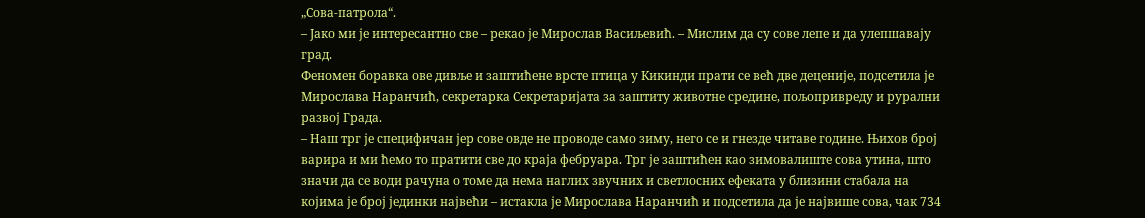„Сова-патрола“.
– Јако ми је интересантно све – рекао је Мирослав Васиљевић. – Мислим да су сове лепе и да улепшавају град.
Феномен боравка ове дивље и заштићене врсте птица у Кикинди прати се већ две деценије, подсетила је Мирослава Наранчић, секретарка Секретаријата за заштиту животне средине, пољопривреду и рурални развој Града.
– Наш трг је специфичан јер сове овде не проводе само зиму, него се и гнезде читаве године. Њихов број варира и ми ћемо то пратити све до краја фебруара. Трг је заштићен као зимовалиште сова утина, што значи да се води рачуна о томе да нема наглих звучних и светлосних ефеката у близини стабала на којима је број јединки највећи – истакла је Мирослава Наранчић и подсетила да је највише сова, чак 734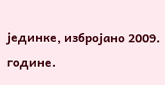јединке, избројано 2009. године.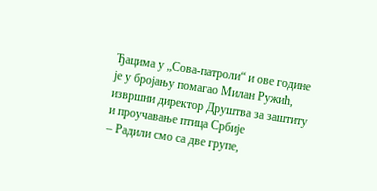Ђацима у „Сова-патроли“ и ове године је у бројању помагао Милан Ружић, извршни директор Друштва за заштиту и проучавање птица Србије
– Радили смо са две групе,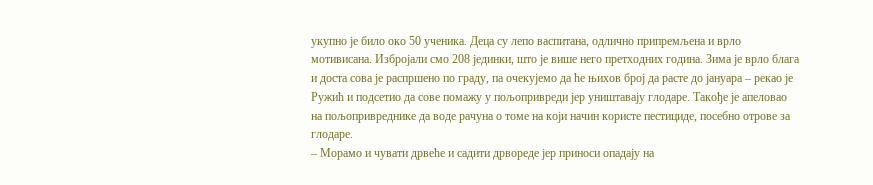укупно је било око 50 ученика. Деца су лепо васпитана, одлично припремљена и врло мотивисана. Избројали смо 208 јединки, што је више него претходних година. Зима је врло блага и доста сова је распршено по граду, па очекујемо да ће њихов број да расте до јануара – рекао је Ружић и подсетио да сове помажу у пољопривреди јер уништавају глодаре. Такође је апеловао на пољопривреднике да воде рачуна о томе на који начин користе пестициде, посебно отрове за глодаре.
– Морамо и чувати дрвеће и садити дрвореде јер приноси опадају на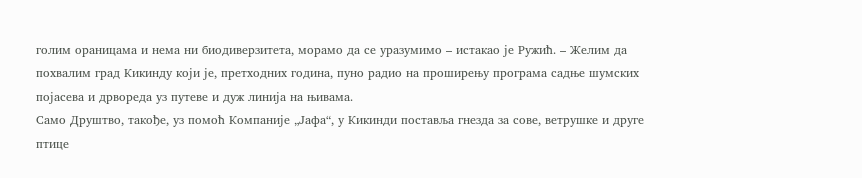голим ораницама и нема ни биодиверзитета, морамо да се уразумимо – истакао је Ружић. – Желим да похвалим град Кикинду који је, претходних година, пуно радио на проширењу програма садње шумских појасева и дрвореда уз путеве и дуж линија на њивама.
Само Друштво, такође, уз помоћ Компаније „Јафа“, у Кикинди поставља гнезда за сове, ветрушке и друге птице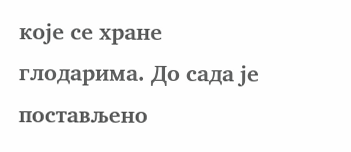које се хране глодарима. До сада је постављено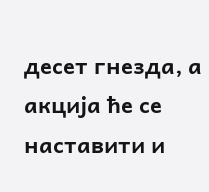десет гнезда, а акција ће се наставити и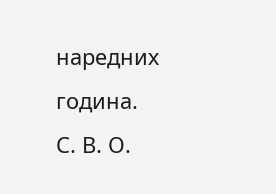наредних година.
С. В. О.